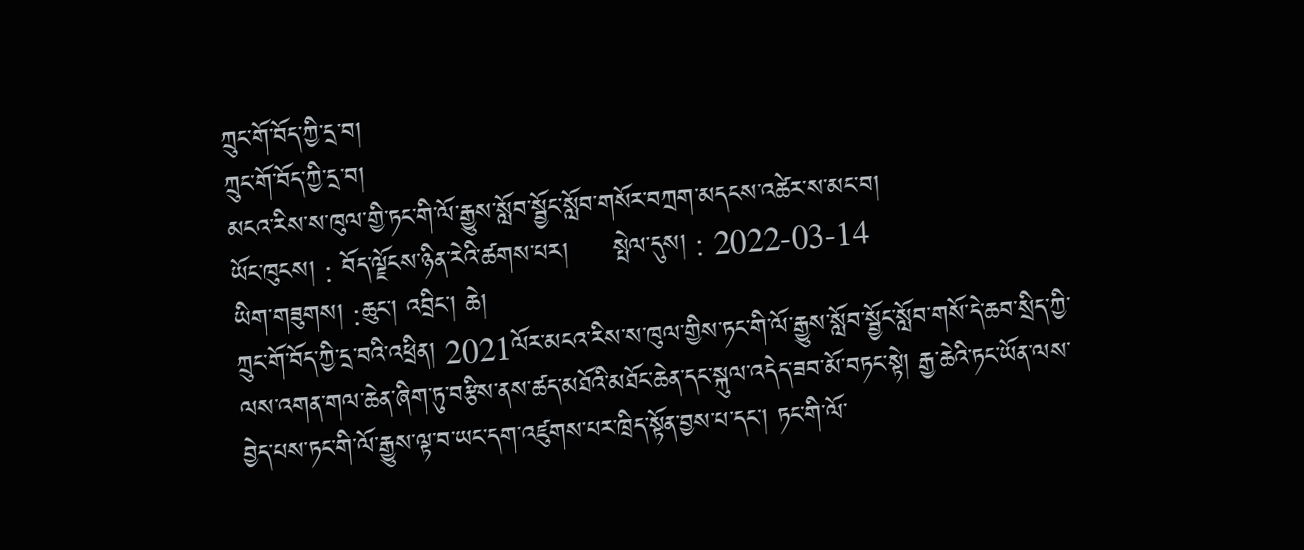ཀྲུང་གོ་བོད་ཀྱི་དྲ་བ།
ཀྲུང་གོ་བོད་ཀྱི་དྲ་བ།
མངའ་རིས་ས་ཁུལ་གྱི་ཏང་གི་ལོ་རྒྱུས་སློབ་སྦྱོང་སློབ་གསོར་བཀྲག་མདངས་འཚེར་ས་མང་བ།
ཡོང་ཁུངས། : བོད་ལྗོངས་ཉིན་རེའི་ཚགས་པར།     སྤེལ་དུས། : 2022-03-14
ཡིག་གཟུགས། :ཆུང་། འབྲིང་། ཆེ།
ཀྲུང་གོ་བོད་ཀྱི་དྲ་བའི་འཕྲིན། 2021ལོར་མངའ་རིས་ས་ཁུལ་གྱིས་ཏང་གི་ལོ་རྒྱུས་སློབ་སྦྱོང་སློབ་གསོ་དེ་ཆབ་སྲིད་ཀྱི་ལས་འགན་གལ་ཆེན་ཞིག་ཏུ་བརྩིས་ནས་ཚད་མཐོའི་མཐོང་ཆེན་དང་སྐུལ་འདེད་ཟབ་མོ་བཏང་སྟེ། རྒྱ་ཆེའི་ཏང་ཡོན་ལས་བྱེད་པས་ཏང་གི་ལོ་རྒྱུས་ལྟ་བ་ཡང་དག་འཛུགས་པར་ཁྲིད་སྟོན་བྱས་པ་དང་། ཏང་གི་ལོ་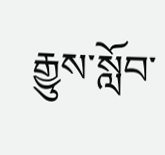རྒྱུས་སློབ་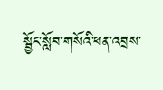སྦྱོང་སློབ་གསོའི་ཕན་འབྲས་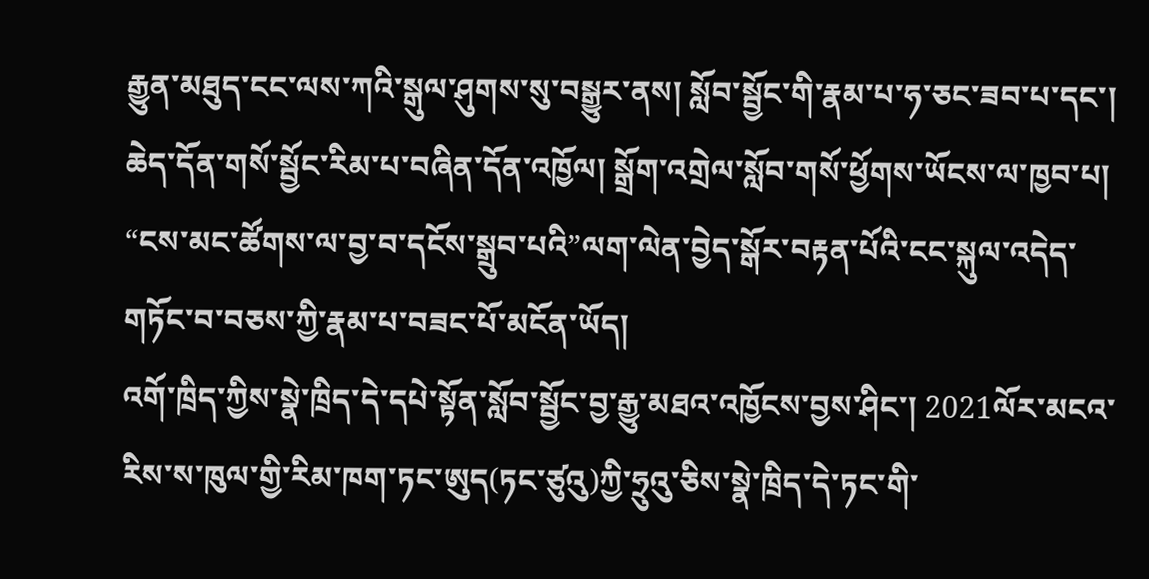རྒྱུན་མཐུད་ངང་ལས་ཀའི་སྒུལ་ཤུགས་སུ་བསྒྱུར་ནས། སློབ་སྦྱོང་གི་རྣམ་པ་ཧ་ཅང་ཟབ་པ་དང་། ཆེད་དོན་གསོ་སྦྱོང་རིམ་པ་བཞིན་དོན་འཁྱོལ། སྒྲོག་འགྲེལ་སློབ་གསོ་ཕྱོགས་ཡོངས་ལ་ཁྱབ་པ། “ངས་མང་ཚོགས་ལ་བྱ་བ་དངོས་སྒྲུབ་པའི”ལག་ལེན་བྱེད་སྒོར་བརྟན་པོའི་ངང་སྐུལ་འདེད་གཏོང་བ་བཅས་ཀྱི་རྣམ་པ་བཟང་པོ་མངོན་ཡོད།
འགོ་ཁྲིད་ཀྱིས་སྣེ་ཁྲིད་དེ་དཔེ་སྟོན་སློབ་སྦྱོང་བྱ་རྒྱུ་མཐའ་འཁྱོངས་བྱས་ཤིང་། 2021ལོར་མངའ་རིས་ས་ཁུལ་གྱི་རིམ་ཁག་ཏང་ཨུད(ཏང་ཙུའུ)ཀྱི་ཧྲུའུ་ཅིས་སྣེ་ཁྲིད་དེ་ཏང་གི་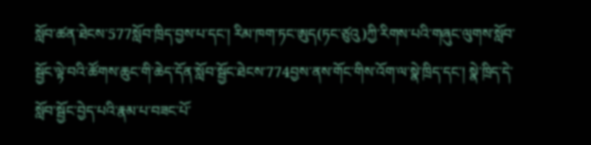སློབ་ཚན་ཐེངས་577སློབ་ཁྲིད་བྱས་པ་དང་། རིམ་ཁག་ཏང་ཨུད(ཏང་ཙུའུ)ཀྱི་རིགས་པའི་གཞུང་ལུགས་སློབ་སྦྱོང་ལྟེ་བའི་ཚོགས་ཆུང་གི་ཆེད་དོན་སློབ་སྦྱོང་ཐེངས་774བྱས་ནས་གོང་གིས་འོག་ལ་སྣེ་ཁྲིད་དང་། སྣེ་ཁྲིད་དེ་སློབ་སྦྱོང་བྱེད་པའི་རྣམ་པ་བཟང་པོ་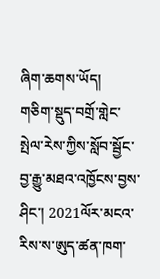ཞིག་ཆགས་ཡོད།
གཅིག་སྡུད་བགྲོ་གླེང་སྤེལ་རེས་ཀྱིས་སློབ་སྦྱོང་བྱ་རྒྱུ་མཐའ་འཁྱོངས་བྱས་ཤིང་། 2021ལོར་མངའ་རིས་ས་ཨུད་ཚན་ཁག་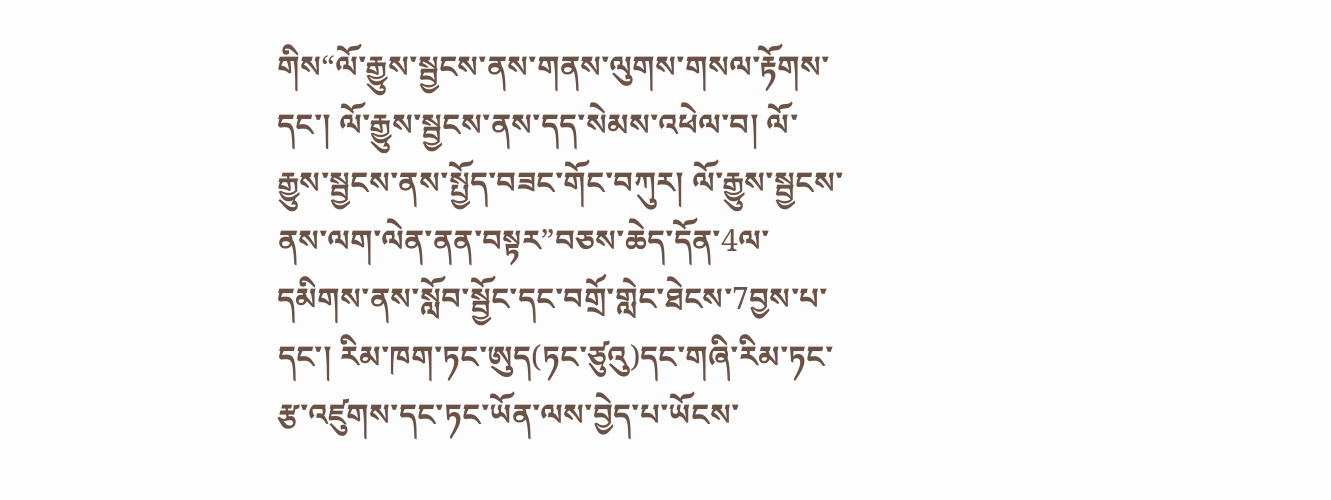གིས“ལོ་རྒྱུས་སྦྱངས་ནས་གནས་ལུགས་གསལ་རྟོགས་དང་། ལོ་རྒྱུས་སྦྱངས་ནས་དད་སེམས་འཕེལ་བ། ལོ་རྒྱུས་སྦྱངས་ནས་སྤྱོད་བཟང་གོང་བཀུར། ལོ་རྒྱུས་སྦྱངས་ནས་ལག་ལེན་ནན་བསྟར”བཅས་ཆེད་དོན་4ལ་དམིགས་ནས་སློབ་སྦྱོང་དང་བགྲོ་གླེང་ཐེངས་7བྱས་པ་དང་། རིམ་ཁག་ཏང་ཨུད(ཏང་ཙུའུ)དང་གཞི་རིམ་ཏང་རྩ་འཛུགས་དང་ཏང་ཡོན་ལས་བྱེད་པ་ཡོངས་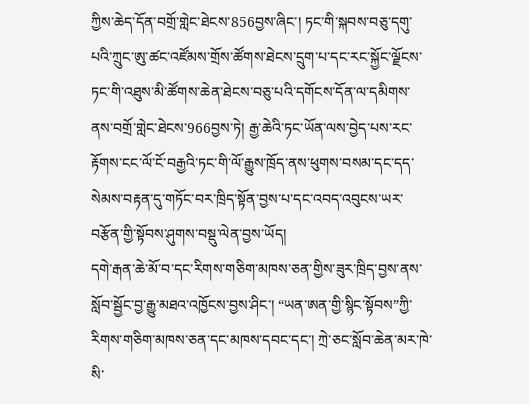ཀྱིས་ཆེད་དོན་བགྲོ་གླེང་ཐེངས་856བྱས་ཞིང་། ཏང་གི་སྐབས་བཅུ་དགུ་པའི་ཀྲུང་ཨུ་ཚང་འཛོམས་གྲོས་ཚོགས་ཐེངས་དྲུག་པ་དང་རང་སྐྱོང་ལྗོངས་ཏང་གི་འཐུས་མི་ཚོགས་ཆེན་ཐེངས་བཅུ་པའི་དགོངས་དོན་ལ་དམིགས་ནས་བགྲོ་གླེང་ཐེངས་966བྱས་ཏེ། རྒྱ་ཆེའི་ཏང་ཡོན་ལས་བྱེད་པས་རང་རྟོགས་ངང་ལོ་ངོ་བརྒྱའི་ཏང་གི་ལོ་རྒྱུས་ཁྲོད་ནས་ཕུགས་བསམ་དང་དད་སེམས་བརྟན་དུ་གཏོང་བར་ཁྲིད་སྟོན་བྱས་པ་དང་འབད་འབུངས་ཡར་བརྩོན་གྱི་སྟོབས་ཤུགས་བསྡུ་ལེན་བྱས་ཡོད།
དགེ་རྒན་ཆེ་མོ་བ་དང་རིགས་གཅིག་མཁས་ཅན་གྱིས་ཟུར་ཁྲིད་བྱས་ནས་སློབ་སྦྱོང་བྱ་རྒྱུ་མཐའ་འཁྱོངས་བྱས་ཤིང་། “ཡན་ཨན་གྱི་སྙིང་སྟོབས”ཀྱི་རིགས་གཅིག་མཁས་ཅན་དང་མཁས་དབང་དང་། ཀྲེ་ཅང་སློབ་ཆེན་མར་ཁེ་སི་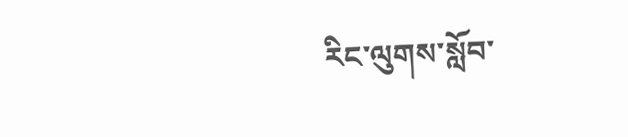རིང་ལུགས་སློབ་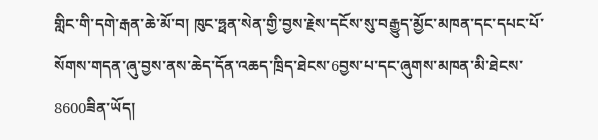གླིང་གི་དགེ་རྒན་ཆེ་མོ་བ། ཁུང་ཧྥན་སེན་གྱི་བྱས་རྗེས་དངོས་སུ་བརྒྱུད་མྱོང་མཁན་དང་དཔང་པོ་སོགས་གདན་ཞུ་བྱས་ནས་ཆེད་དོན་འཆད་ཁྲིད་ཐེངས་6བྱས་པ་དང་ཞུགས་མཁན་མི་ཐེངས་8600ཟིན་ཡོད།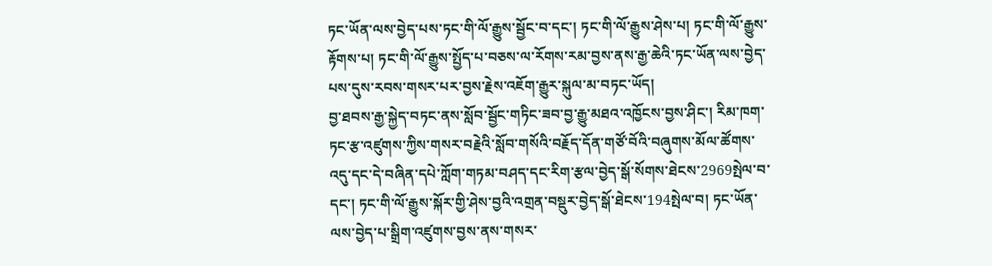ཏང་ཡོན་ལས་བྱེད་པས་ཏང་གི་ལོ་རྒྱུས་སྦྱོང་བ་དང་། ཏང་གི་ལོ་རྒྱུས་ཤེས་པ། ཏང་གི་ལོ་རྒྱུས་རྟོགས་པ། ཏང་གི་ལོ་རྒྱུས་སྤྱོད་པ་བཅས་ལ་རོགས་རམ་བྱས་ནས་རྒྱ་ཆེའི་ཏང་ཡོན་ལས་བྱེད་པས་དུས་རབས་གསར་པར་བྱས་རྗེས་འཇོག་རྒྱུར་སྐུལ་མ་བཏང་ཡོད།
བྱ་ཐབས་རྒྱ་སྐྱེད་བཏང་ནས་སློབ་སྦྱོང་གཏིང་ཟབ་བྱ་རྒྱུ་མཐའ་འཁྱོངས་བྱས་ཤིང་། རིམ་ཁག་ཏང་རྩ་འཛུགས་ཀྱིས་གསར་བརྗེའི་སློབ་གསོའི་བརྗོད་དོན་གཙོ་བོའི་བཞུགས་མོལ་ཚོགས་འདུ་དང་དེ་བཞིན་དཔེ་ཀློག་གཏམ་བཤད་དང་རིག་རྩལ་བྱེད་སྒོ་སོགས་ཐེངས་2969སྤེལ་བ་དང་། ཏང་གི་ལོ་རྒྱུས་སྐོར་གྱི་ཤེས་བྱའི་འགྲན་བསྡུར་བྱེད་སྒོ་ཐེངས་194སྤེལ་བ། ཏང་ཡོན་ལས་བྱེད་པ་སྒྲིག་འཛུགས་བྱས་ནས་གསར་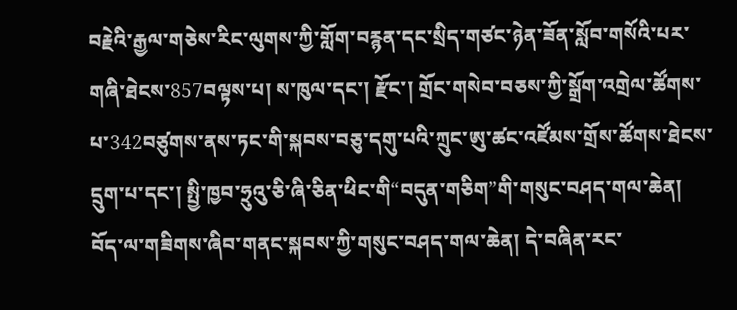བརྗེའི་རྒྱལ་གཅེས་རིང་ལུགས་ཀྱི་གློག་བརྙན་དང་སྲིད་གཙང་ཉེན་ཟོན་སློབ་གསོའི་པར་གཞི་ཐེངས་857བལྟས་པ། ས་ཁུལ་དང་། རྫོང་། གྲོང་གསེབ་བཅས་ཀྱི་སྒྲོག་འགྲེལ་ཚོགས་པ་342བཙུགས་ནས་ཏང་གི་སྐབས་བཅུ་དགུ་པའི་ཀྲུང་ཨུ་ཚང་འཛོམས་གྲོས་ཚོགས་ཐེངས་དྲུག་པ་དང་། སྤྱི་ཁྱབ་ཧྲུའུ་ཅི་ཞི་ཅིན་ཕིང་གི“བདུན་གཅིག”གི་གསུང་བཤད་གལ་ཆེན། བོད་ལ་གཟིགས་ཞིབ་གནང་སྐབས་ཀྱི་གསུང་བཤད་གལ་ཆེན། དེ་བཞིན་རང་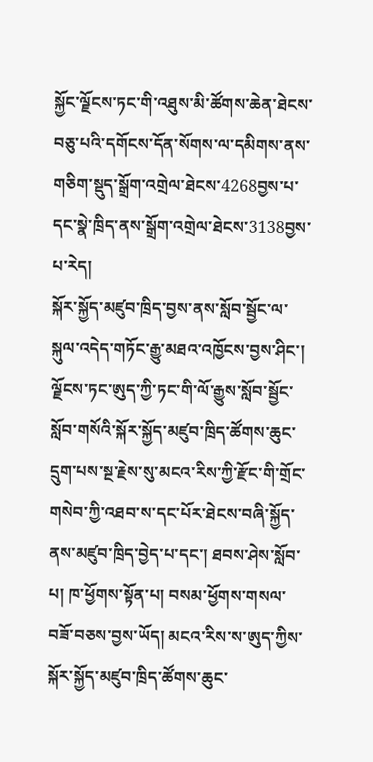སྐྱོང་ལྗོངས་ཏང་གི་འཐུས་མི་ཚོགས་ཆེན་ཐེངས་བཅུ་པའི་དགོངས་དོན་སོགས་ལ་དམིགས་ནས་གཅིག་སྡུད་སྒྲོག་འགྲེལ་ཐེངས་4268བྱས་པ་དང་སྣེ་ཁྲིད་ནས་སྒྲོག་འགྲེལ་ཐེངས་3138བྱས་པ་རེད།
སྐོར་སྐྱོད་མཛུབ་ཁྲིད་བྱས་ནས་སློབ་སྦྱོང་ལ་སྐུལ་འདེད་གཏོང་རྒྱུ་མཐའ་འཁྱོངས་བྱས་ཤིང་། ལྗོངས་ཏང་ཨུད་ཀྱི་ཏང་གི་ལོ་རྒྱུས་སློབ་སྦྱོང་སློབ་གསོའི་སྐོར་སྐྱོད་མཛུབ་ཁྲིད་ཚོགས་ཆུང་དྲུག་པས་སྔ་རྗེས་སུ་མངའ་རིས་ཀྱི་རྫོང་གི་གྲོང་གསེབ་ཀྱི་འཐབ་ས་དང་པོར་ཐེངས་བཞི་སྐྱོད་ནས་མཛུབ་ཁྲིད་བྱེད་པ་དང་། ཐབས་ཤེས་སློབ་པ། ཁ་ཕྱོགས་སྟོན་པ། བསམ་ཕྱོགས་གསལ་བཟོ་བཅས་བྱས་ཡོད། མངའ་རིས་ས་ཨུད་ཀྱིས་སྐོར་སྐྱོད་མཛུབ་ཁྲིད་ཚོགས་ཆུང་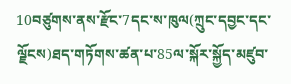10བཙུགས་ནས་རྫོང་7དང་ས་ཁུལ(ཀྲུང་དབྱང་དང་ལྗོངས)ཐད་གཏོགས་ཚན་པ་85ལ་སྐོར་སྐྱོད་མཛུབ་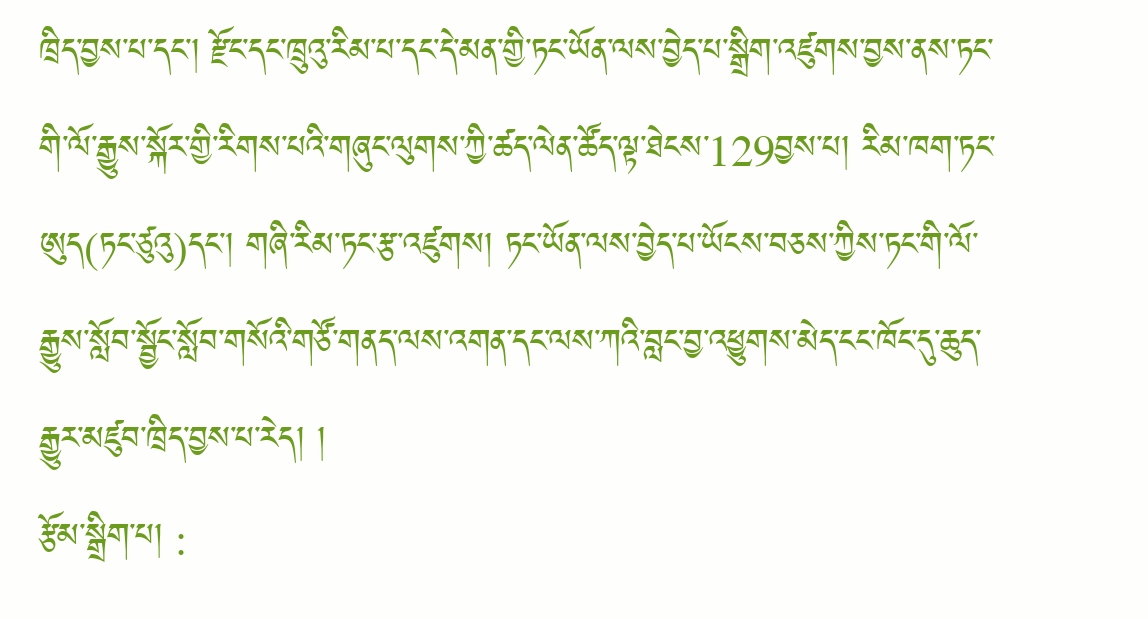ཁྲིད་བྱས་པ་དང་། རྫོང་དང་ཁྲུའུ་རིམ་པ་དང་དེ་མན་གྱི་ཏང་ཡོན་ལས་བྱེད་པ་སྒྲིག་འཛུགས་བྱས་ནས་ཏང་གི་ལོ་རྒྱུས་སྐོར་གྱི་རིགས་པའི་གཞུང་ལུགས་ཀྱི་ཚད་ལེན་ཚོད་ལྟ་ཐེངས་129བྱས་པ། རིམ་ཁག་ཏང་ཨུད(ཏང་ཙུའུ)དང་། གཞི་རིམ་ཏང་རྩ་འཛུགས། ཏང་ཡོན་ལས་བྱེད་པ་ཡོངས་བཅས་ཀྱིས་ཏང་གི་ལོ་རྒྱུས་སློབ་སྦྱོང་སློབ་གསོའི་གཙོ་གནད་ལས་འགན་དང་ལས་ཀའི་བླང་བྱ་འཕྱུགས་མེད་ངང་ཁོང་དུ་ཆུད་རྒྱུར་མཛུབ་ཁྲིད་བྱས་པ་རེད། །
རྩོམ་སྒྲིག་པ། :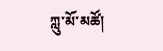ཀླུ་མོ་མཚོ།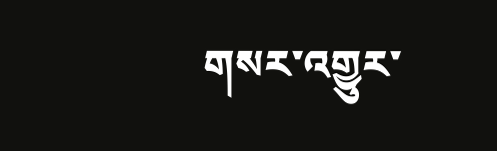གསར་འགྱུར་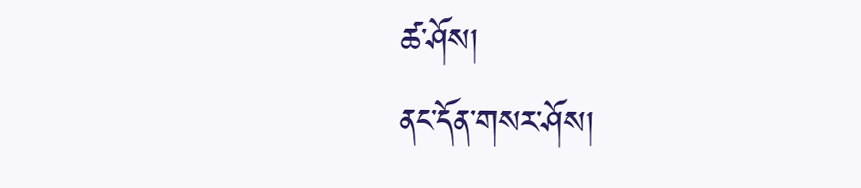ཚ་ཤོས།
ནང་དོན་གསར་ཤོས།